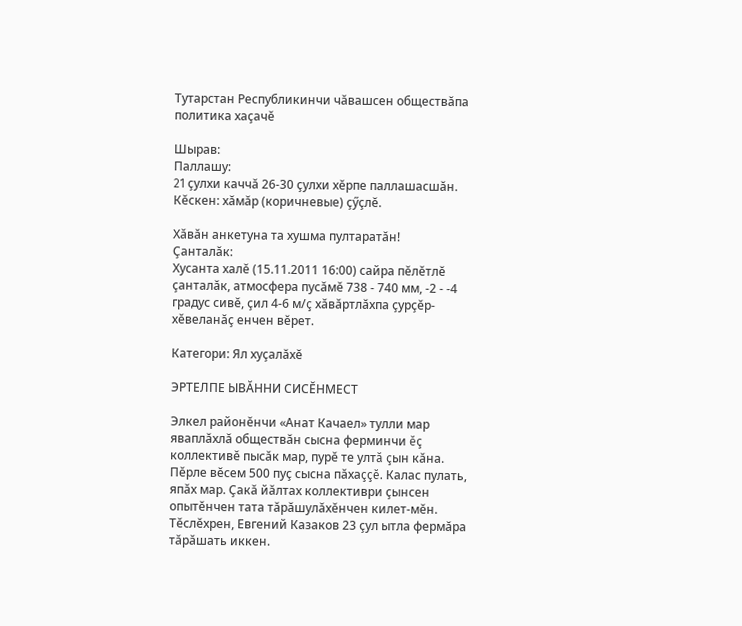Тутарстан Республикинчи чăвашсен обществăпа политика хаçачĕ

Шырав:
Паллашу:
21 çулхи каччă 26-30 çулхи хĕрпе паллашасшăн. Кĕскен: хăмăр (коричневые) çӳçлĕ.

Хăвăн анкетуна та хушма пултаратăн!
Çанталăк:
Хусанта халĕ (15.11.2011 16:00) сайра пĕлĕтлĕ çанталăк, атмосфера пусăмĕ 738 - 740 мм, -2 - -4 градус сивĕ, çил 4-6 м/ç хăвăртлăхпа çурçĕр-хĕвеланăç енчен вĕрет.

Категори: Ял хуçалăхĕ

ЭРТЕЛПЕ ЫВĂННИ СИСĔНМЕСТ

Элкел районĕнчи «Анат Качаел» тулли мар яваплăхлă обществăн сысна ферминчи ĕç коллективĕ пысăк мар, пурĕ те ултă çын кăна. Пĕрле вĕсем 500 пуç сысна пăхаççĕ. Калас пулать, япăх мар. Çакă йăлтах коллективри çынсен опытĕнчен тата тăрăшулăхĕнчен килет-мĕн. Тĕслĕхрен, Евгений Казаков 23 çул ытла фермăра тăрăшать иккен.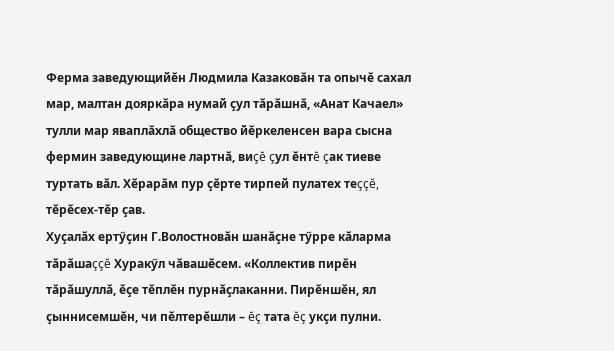Ферма заведующийĕн Людмила Казаковăн та опычĕ сахал мар, малтан дояркăра нумай çул тăрăшнă, «Анат Качаел» тулли мар яваплăхлă общество йĕркеленсен вара сысна фермин заведующине лартнă, виçĕ çул ĕнтĕ çак тиеве туртать вăл. Хĕрарăм пур çĕрте тирпей пулатех теççĕ, тĕрĕсех-тĕр çав.
Хуçалăх ертӳçин Г.Волостновăн шанăçне тӳрре кăларма тăрăшаççĕ Хуракӳл чăвашĕсем. «Коллектив пирĕн тăрăшуллă, ĕçе тĕплĕн пурнăçлаканни. Пирĕншĕн, ял çыннисемшĕн, чи пĕлтерĕшли – ĕç тата ĕç укçи пулни.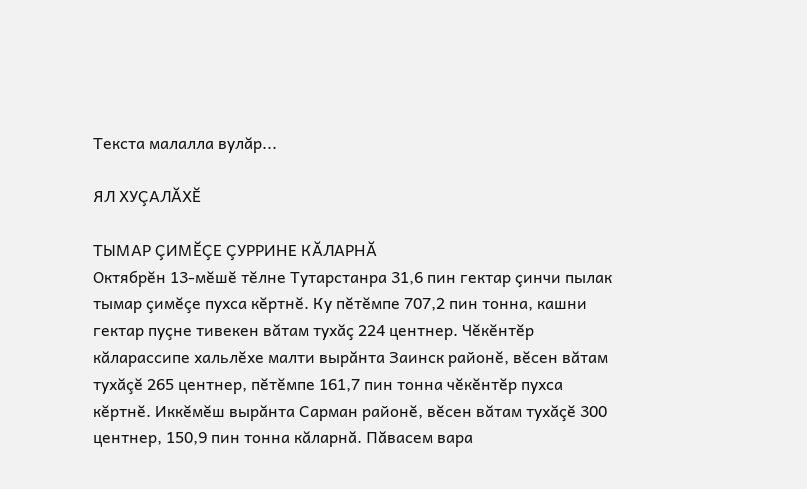Текста малалла вулăр...

ЯЛ ХУÇАЛĂХĔ

ТЫМАР ÇИМĔÇЕ ÇУРРИНЕ КĂЛАРНĂ
Октябрĕн 13-мĕшĕ тĕлне Тутарстанра 31,6 пин гектар çинчи пылак тымар çимĕçе пухса кĕртнĕ. Ку пĕтĕмпе 707,2 пин тонна, кашни гектар пуçне тивекен вăтам тухăç 224 центнер. Чĕкĕнтĕр кăларассипе хальлĕхе малти вырăнта Заинск районĕ, вĕсен вăтам тухăçĕ 265 центнер, пĕтĕмпе 161,7 пин тонна чĕкĕнтĕр пухса кĕртнĕ. Иккĕмĕш вырăнта Сарман районĕ, вĕсен вăтам тухăçĕ 300 центнер, 150,9 пин тонна кăларнă. Пăвасем вара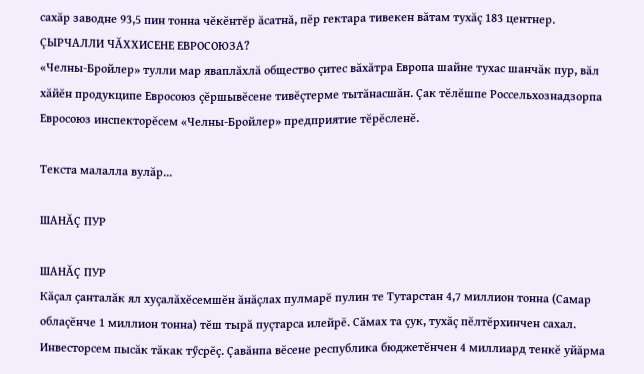сахăр заводне 93,5 пин тонна чĕкĕнтĕр ăсатнă, пĕр гектара тивекен вăтам тухăç 183 центнер.
ÇЫРЧАЛЛИ ЧĂХХИСЕНЕ ЕВРОСОЮЗА?
«Челны-Бройлер» тулли мар яваплăхлă общество çитес вăхăтра Европа шайне тухас шанчăк пур, вăл хăйĕн продукципе Евросоюз çĕршывĕсене тивĕçтерме тытăнасшăн. Çак тĕлĕшпе Россельхознадзорпа Евросоюз инспекторĕсем «Челны-Бройлер» предприятие тĕрĕсленĕ.

Текста малалла вулăр...

ШАНĂÇ ПУР

ШАНĂÇ ПУР
Кăçал çанталăк ял хуçалăхĕсемшĕн ăнăçлах пулмарĕ пулин те Тутарстан 4,7 миллион тонна (Самар облаçĕнче 1 миллион тонна) тĕш тырă пуçтарса илейрĕ. Сăмах та çук, тухăç пĕлтĕрхинчен сахал. Инвесторсем пысăк тăкак тӳсрĕç. Çавăнпа вĕсене республика бюджетĕнчен 4 миллиард тенкĕ уйăрма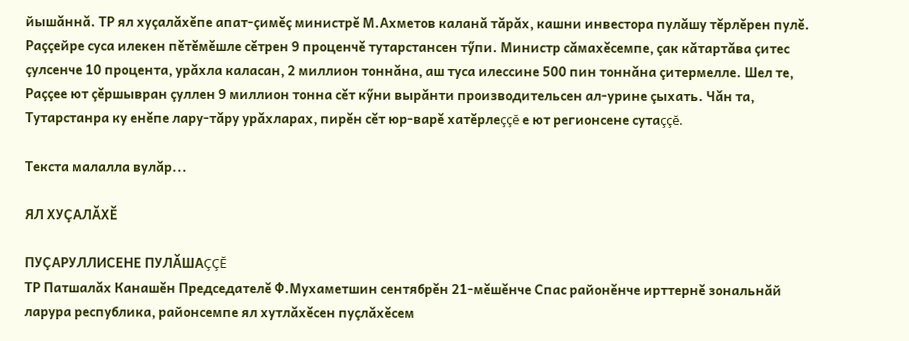йышăннă. ТР ял хуçалăхĕпе апат-çимĕç министрĕ М.Ахметов каланă тăрăх, кашни инвестора пулăшу тĕрлĕрен пулĕ.
Раççейре суса илекен пĕтĕмĕшле сĕтрен 9 проценчĕ тутарстансен тӳпи. Министр сăмахĕсемпе, çак кăтартăва çитес çулсенче 10 процента, урăхла каласан, 2 миллион тоннăна, аш туса илессине 500 пин тоннăна çитермелле. Шел те, Раççее ют çĕршывран çуллен 9 миллион тонна сĕт кӳни вырăнти производительсен ал-урине çыхать. Чăн та, Тутарстанра ку енĕпе лару-тăру урăхларах, пирĕн сĕт юр-варĕ хатĕрлеççĕ е ют регионсене сутаççĕ.

Текста малалла вулăр...

ЯЛ ХУÇАЛĂХĔ

ПУÇАРУЛЛИСЕНЕ ПУЛĂШАÇÇĔ
ТР Патшалăх Канашĕн Председателĕ Ф.Мухаметшин сентябрĕн 21-мĕшĕнче Спас районĕнче ирттернĕ зональнăй ларура республика, районсемпе ял хутлăхĕсен пуçлăхĕсем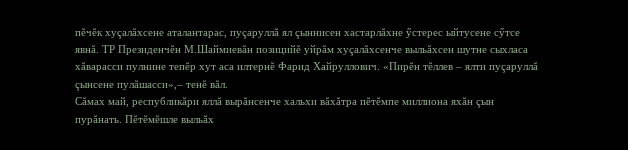пĕчĕк хуçалăхсене аталантарас, пуçаруллă ял çыннисен хастарлăхне ӳстерес ыйтусене сӳтсе явнă. ТР Президенчĕн М.Шаймиевăн позицийĕ уйрăм хуçалăхсенче выльăхсен шутне сыхласа хăварасси пулнине тепĕр хут аса илтернĕ Фарид Хайруллович. «Пирĕн тĕллев – ялти пуçаруллă çынсене пулăшасси»,– тенĕ вăл.
Сăмах май, республикăри яллă вырăнсенче хальхи вăхăтра пĕтĕмпе миллиона яхăн çын пурăнать. Пĕтĕмĕшле выльăх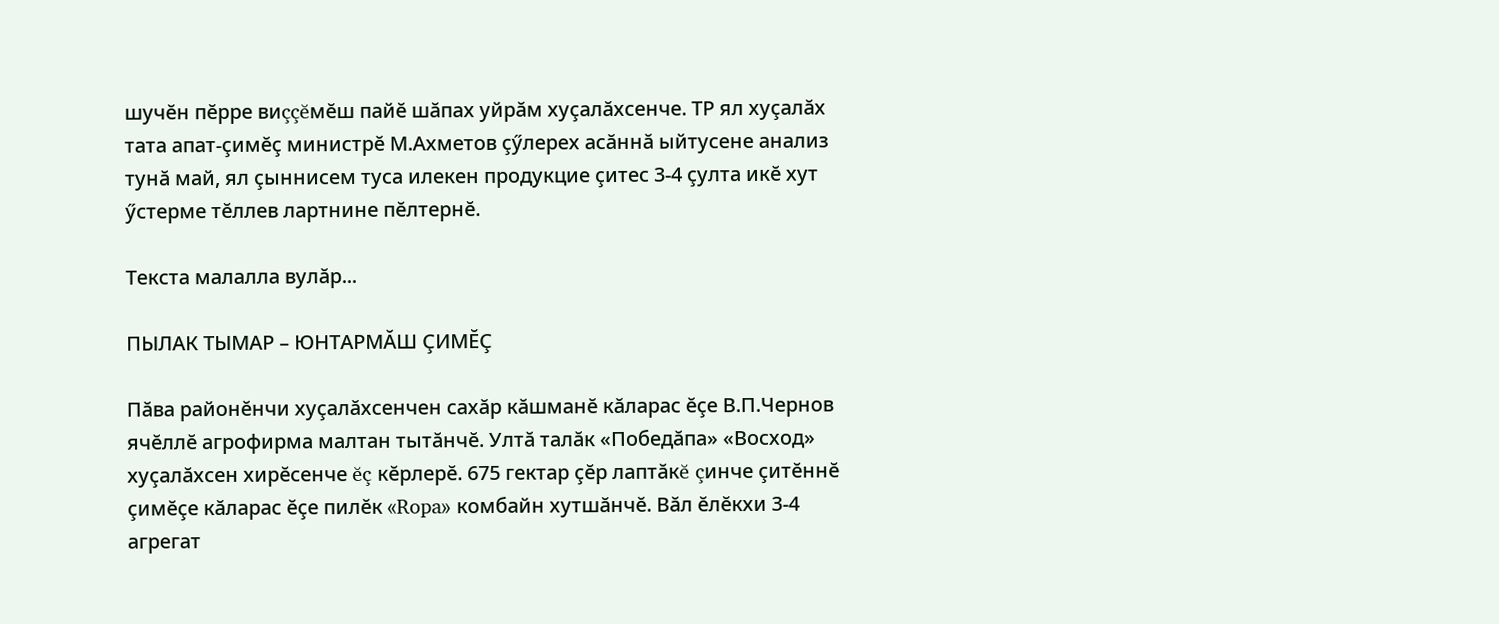шучĕн пĕрре виççĕмĕш пайĕ шăпах уйрăм хуçалăхсенче. ТР ял хуçалăх тата апат-çимĕç министрĕ М.Ахметов çӳлерех асăннă ыйтусене анализ тунă май, ял çыннисем туса илекен продукцие çитес 3-4 çулта икĕ хут ӳстерме тĕллев лартнине пĕлтернĕ.

Текста малалла вулăр...

ПЫЛАК ТЫМАР – ЮНТАРМĂШ ÇИМĔÇ

Пăва районĕнчи хуçалăхсенчен сахăр кăшманĕ кăларас ĕçе В.П.Чернов ячĕллĕ агрофирма малтан тытăнчĕ. Ултă талăк «Победăпа» «Восход» хуçалăхсен хирĕсенче ĕç кĕрлерĕ. 675 гектар çĕр лаптăкĕ çинче çитĕннĕ çимĕçе кăларас ĕçе пилĕк «Ropa» комбайн хутшăнчĕ. Вăл ĕлĕкхи 3-4 агрегат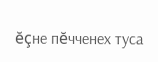ĕçне пĕчченех туса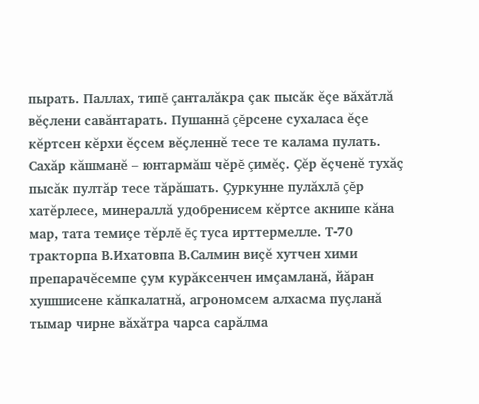пырать. Паллах, типĕ çанталăкра çак пысăк ĕçе вăхăтлă вĕçлени савăнтарать. Пушаннă çĕрсене сухаласа ĕçе кĕртсен кĕрхи ĕçсем вĕçленнĕ тесе те калама пулать.
Сахăр кăшманĕ – юнтармăш чĕрĕ çимĕç. Çĕр ĕçченĕ тухăç пысăк пултăр тесе тăрăшать. Çуркунне пулăхлă çĕр хатĕрлесе, минераллă удобренисем кĕртсе акнипе кăна мар, тата темиçе тĕрлĕ ĕç туса ирттермелле. Т-70 тракторпа В.Ихатовпа В.Салмин виçĕ хутчен хими препарачĕсемпе çум курăксенчен имçамланă, йăран хушшисене кăпкалатнă, агрономсем алхасма пуçланă тымар чирне вăхăтра чарса сарăлма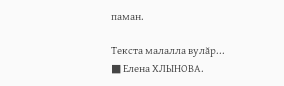паман.

Текста малалла вулăр...
■ Елена ХЛЫНОВА.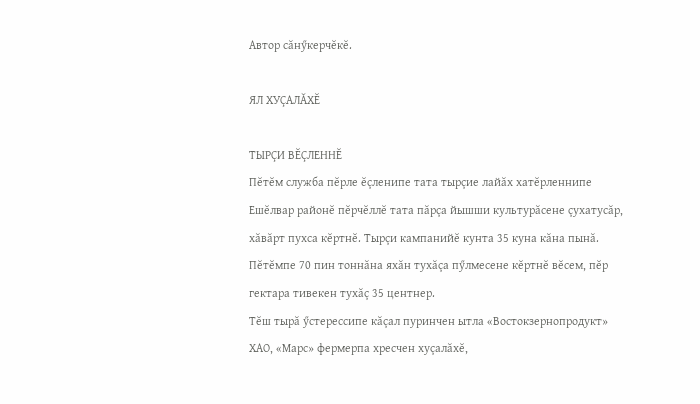Автор сăнӳкерчĕкĕ.

ЯЛ ХУÇАЛĂХĔ

ТЫРÇИ ВĔÇЛЕННĔ
Пĕтĕм служба пĕрле ĕçленипе тата тырçие лайăх хатĕрленнипе Ешĕлвар районĕ пĕрчĕллĕ тата пăрçа йышши культурăсене çухатусăр, хăвăрт пухса кĕртнĕ. Тырçи кампанийĕ кунта 35 куна кăна пынă. Пĕтĕмпе 70 пин тоннăна яхăн тухăçа пӳлмесене кĕртнĕ вĕсем, пĕр гектара тивекен тухăç 35 центнер.
Тĕш тырă ӳстерессипе кăçал пуринчен ытла «Востокзернопродукт» ХАО, «Марс» фермерпа хресчен хуçалăхĕ,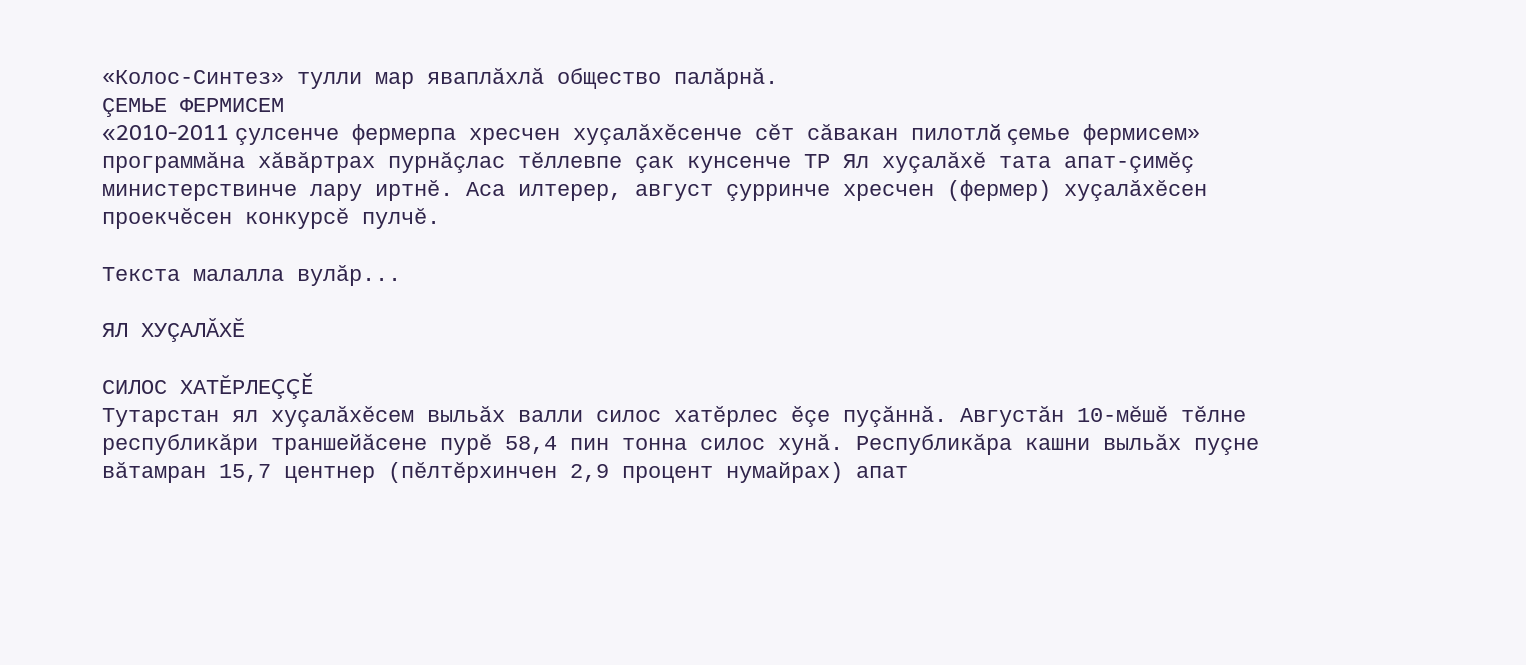«Колос-Синтез» тулли мар яваплăхлă общество палăрнă.
ÇЕМЬЕ ФЕРМИСЕМ
«2010-2011 çулсенче фермерпа хресчен хуçалăхĕсенче сĕт сăвакан пилотлă çемье фермисем» программăна хăвăртрах пурнăçлас тĕллевпе çак кунсенче ТР Ял хуçалăхĕ тата апат-çимĕç министерствинче лару иртнĕ. Аса илтерер, август çурринче хресчен (фермер) хуçалăхĕсен проекчĕсен конкурсĕ пулчĕ.

Текста малалла вулăр...

ЯЛ ХУÇАЛĂХĔ

СИЛОС ХАТĔРЛЕÇÇĔ
Тутарстан ял хуçалăхĕсем выльăх валли силос хатĕрлес ĕçе пуçăннă. Августăн 10-мĕшĕ тĕлне республикăри траншейăсене пурĕ 58,4 пин тонна силос хунă. Республикăра кашни выльăх пуçне вăтамран 15,7 центнер (пĕлтĕрхинчен 2,9 процент нумайрах) апат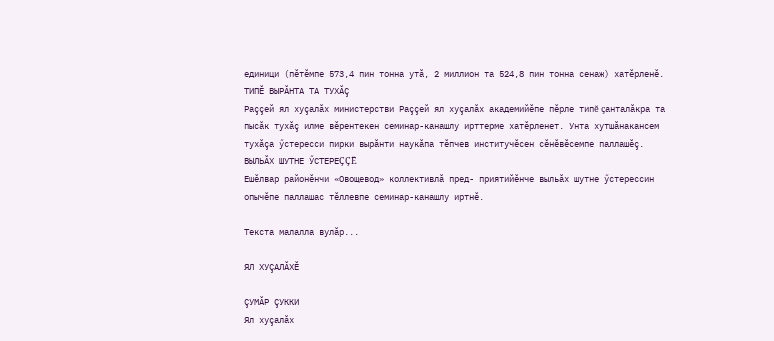единици (пĕтĕмпе 573,4 пин тонна утă, 2 миллион та 524,8 пин тонна сенаж) хатĕрленĕ.
ТИПĔ ВЫРĂНТА ТА ТУХĂÇ
Раççей ял хуçалăх министерстви Раççей ял хуçалăх академийĕпе пĕрле типĕ çанталăкра та пысăк тухăç илме вĕрентекен семинар-канашлу ирттерме хатĕрленет. Унта хутшăнакансем тухăçа ӳстересси пирки вырăнти наукăпа тĕпчев институчĕсен сĕнĕвĕсемпе паллашĕç.
ВЫЛЬĂХ ШУТНЕ ӲСТЕРЕÇÇĔ
Ешĕлвар районĕнчи «Овощевод» коллективлă пред- приятийĕнче выльăх шутне ӳстерессин опычĕпе паллашас тĕллевпе семинар-канашлу иртнĕ.

Текста малалла вулăр...

ЯЛ ХУÇАЛĂХĔ

ÇУМĂР ÇУККИ
Ял хуçалăх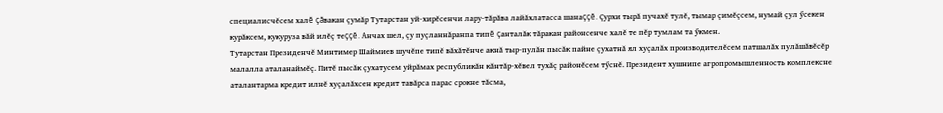специалисчĕсем халĕ çăвакан çумăр Тутарстан уй-хирĕсенчи лару-тăрăва лайăхлатасса шанаççĕ. Çурхи тырă пучахĕ тулĕ, тымар çимĕçсем, нумай çул ӳсекен курăксем, кукуруза вăй илĕç теççĕ. Анчах шел, çу пуçланнăранпа типĕ çанталăк тăракан районсенче халĕ те пĕр тумлам та ӳкмен.
Тутарстан Президенчĕ Минтимер Шаймиев шучĕпе типĕ вăхăтĕнче акнă тыр-пулăн пысăк пайне çухатнă ял хуçалăх производителĕсем патшалăх пулăшăвĕсĕр малалла аталанаймĕç. Питĕ пысăк çухатусем уйрăмах республикăн кăнтăр-хĕвел тухăç районĕсем тӳснĕ. Президент хушнипе агропромышленность комплексне аталантарма кредит илнĕ хуçалăхсен кредит тавăрса парас срокне тăсма,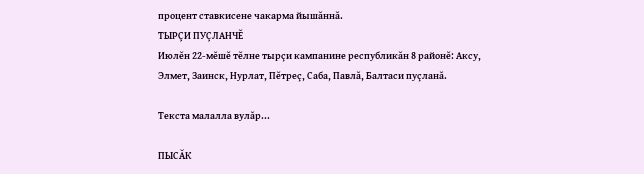процент ставкисене чакарма йышăннă.
ТЫРÇИ ПУÇЛАНЧĔ
Июлĕн 22-мĕшĕ тĕлне тырçи кампанине республикăн 8 районĕ: Аксу, Элмет, Заинск, Нурлат, Пĕтреç, Саба, Павлă, Балтаси пуçланă.

Текста малалла вулăр...

ПЫСĂК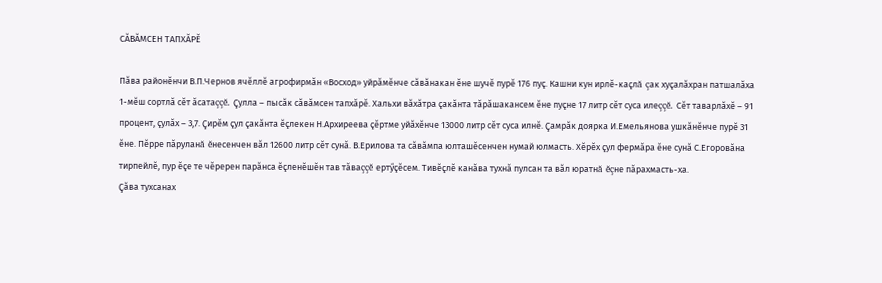СĂВĂМСЕН ТАПХĂРĔ

Пăва районĕнчи В.П.Чернов ячĕллĕ агрофирмăн «Восход» уйрăмĕнче сăвăнакан ĕне шучĕ пурĕ 176 пуç. Кашни кун ирлĕ-каçлă çак хуçалăхран патшалăха 1-мĕш сортлă сĕт ăсатаççĕ. Çулла – пысăк сăвăмсен тапхăрĕ. Хальхи вăхăтра çакăнта тăрăшакансем ĕне пуçне 17 литр сĕт суса илеççĕ. Сĕт таварлăхĕ – 91 процент, çулăх – 3,7. Çирĕм çул çакăнта ĕçлекен Н.Архиреева çĕртме уйăхĕнче 13000 литр сĕт суса илнĕ. Çамрăк доярка И.Емельянова ушкăнĕнче пурĕ 31 ĕне. Пĕрре пăруланă ĕнесенчен вăл 12600 литр сĕт сунă. В.Ерилова та сăвăмпа юлташĕсенчен нумай юлмасть. Хĕрĕх çул фермăра ĕне сунă С.Егоровăна тирпейлĕ, пур ĕçе те чĕререн парăнса ĕçленĕшĕн тав тăваççĕ ертӳçĕсем. Тивĕçлĕ канăва тухнă пулсан та вăл юратнă ĕçне пăрахмасть-ха.
Çăва тухсанах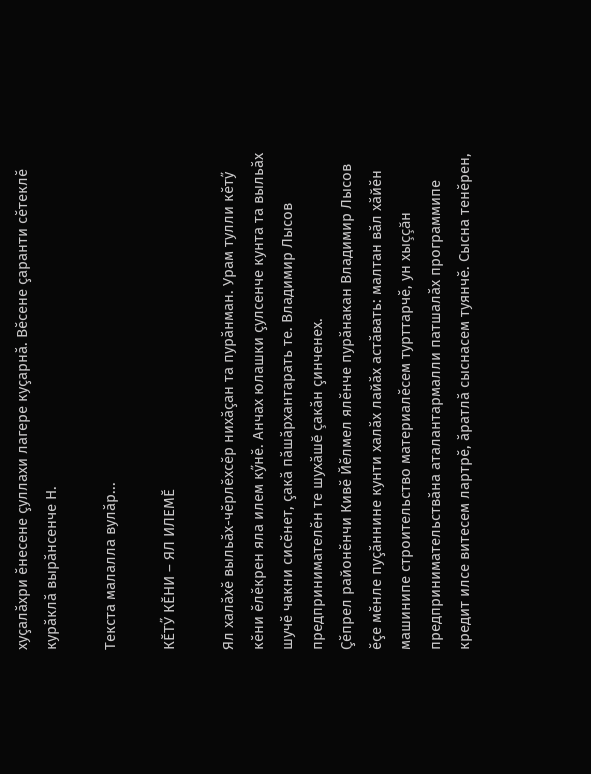хуçалăхри ĕнесене çуллахи лагере куçарнă. Вĕсене çаранти сĕтеклĕ курăклă вырăнсенче Н.

Текста малалла вулăр...

КĔТӲ КĔНИ – ЯЛ ИЛЕМĔ

Ял халăхĕ выльăх-чĕрлĕхсĕр нихăçан та пурăнман. Урам тулли кĕтӳ кĕни ĕлĕкрен яла илем кӳнĕ. Анчах юлашки çулсенче кунта та выльăх шучĕ чакни сисĕнет, çакă пăшăрхантарать те. Владимир Лысов предпринимателĕн те шухăшĕ çакăн çинченех.
Çĕпрел районĕнчи Кивĕ Йĕлмел ялĕнче пурăнакан Владимир Лысов ĕçе мĕнле пуçăннине кунти халăх лайăх астăвать: малтан вăл хăйĕн машинипе строительство материалĕсем турттарчĕ, ун хыççăн предпринимательствăна аталантармалли патшалăх программипе кредит илсе витесем лартрĕ, ăратлă сыснасем туянчĕ. Сысна тенĕрен,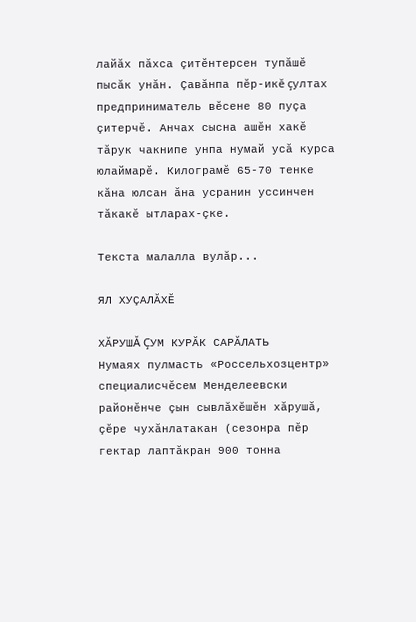лайăх пăхса çитĕнтерсен тупăшĕ пысăк унăн. Çавăнпа пĕр-икĕ çултах предприниматель вĕсене 80 пуçа çитерчĕ. Анчах сысна ашĕн хакĕ тăрук чакнипе унпа нумай усă курса юлаймарĕ. Килограмĕ 65-70 тенке кăна юлсан ăна усранин уссинчен тăкакĕ ытларах-çке.

Текста малалла вулăр...

ЯЛ ХУÇАЛĂХĔ

ХĂРУШĂ ÇУМ КУРĂК САРĂЛАТЬ
Нумаях пулмасть «Россельхозцентр» специалисчĕсем Менделеевски районĕнче çын сывлăхĕшĕн хăрушă, çĕре чухăнлатакан (сезонра пĕр гектар лаптăкран 900 тонна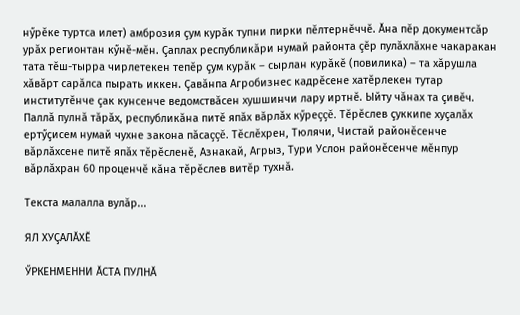нӳрĕке туртса илет) амброзия çум курăк тупни пирки пĕлтернĕччĕ. Ăна пĕр документсăр урăх регионтан кӳнĕ-мĕн. Çаплах республикăри нумай районта çĕр пулăхлăхне чакаракан тата тĕш-тырра чирлетекен тепĕр çум курăк – сырлан курăкĕ (повилика) – та хăрушла хăвăрт сарăлса пырать иккен. Çавăнпа Агробизнес кадрĕсене хатĕрлекен тутар институтĕнче çак кунсенче ведомствăсен хушшинчи лару иртнĕ. Ыйту чăнах та çивĕч. Паллă пулнă тăрăх, республикăна питĕ япăх вăрлăх кӳреççĕ. Тĕрĕслев çуккипе хуçалăх ертӳçисем нумай чухне закона пăсаççĕ. Тĕслĕхрен, Тюлячи, Чистай районĕсенче вăрлăхсене питĕ япăх тĕрĕсленĕ, Азнакай, Агрыз, Тури Услон районĕсенче мĕнпур вăрлăхран 60 проценчĕ кăна тĕрĕслев витĕр тухнă.

Текста малалла вулăр...

ЯЛ ХУÇАЛĂХĔ

ӲРКЕНМЕННИ ĂСТА ПУЛНĂ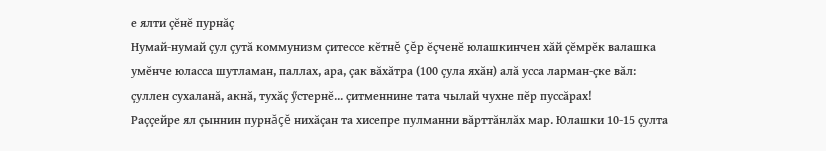е ялти çĕнĕ пурнăç
Нумай-нумай çул çутă коммунизм çитессе кĕтнĕ çĕр ĕçченĕ юлашкинчен хăй çĕмрĕк валашка умĕнче юласса шутламан, паллах, ара, çак вăхăтра (100 çула яхăн) алă усса ларман-çке вăл: çуллен сухаланă, акнă, тухăç ӳстернĕ... çитменнине тата чылай чухне пĕр пуссăрах!
Раççейре ял çыннин пурнăçĕ нихăçан та хисепре пулманни вăрттăнлăх мар. Юлашки 10-15 çулта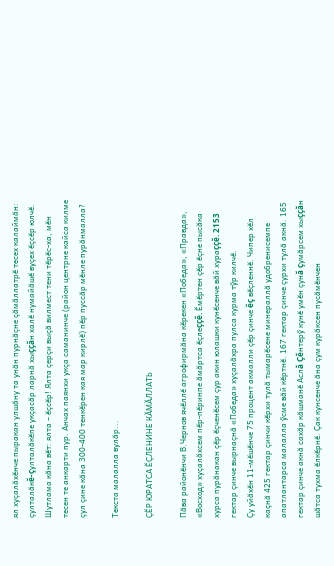ял хуçалăхĕнче пыракан улшăну та унăн пурнăçне çăмăллатрĕ тесех калаймăн: çулталăкĕ-çулталăкĕпе укçасăр ларнă хыççăн халĕ нумайăшĕ вуçех ĕçсĕр юлчĕ. Шутлама кăна вĕт: ялта – ĕçсĕр! Ялта çерçи выçă вилмест тени тĕрĕс-ха, мĕн тесен те анкарти пур. Анчах паянхи укçа саманинче (район центрне кайса килме çул çине кăна 300-400 тенкĕрен кая мар кирлĕ) пĕр пуссăр мĕнле пурăнмалла?

Текста малалла вулăр...

ÇĔР ЮРАТСА ĔÇЛЕНИНЕ КĂМĂЛЛАТЬ

Пăва районĕнчи В.Чернов ячĕллĕ агрофирмăна кĕрекен «Победа», «Правда», «Восход» хуçалăхсем пĕр-пĕринпе ăмăртса ĕçлеççĕ. Ĕмĕртен çĕр ĕçне пысăка хурса пурăнакан çĕр ĕçченĕсем çур акин юлашки кунĕсенче вăй хураççĕ. 2153 гектар çинче вырнаçнă «Победа» хуçалăхра пулса курма тӳр килчĕ.
Çу уйăхĕн 11-мĕшĕнче 75 процент акмалли çĕр çинче ĕç вĕçленнĕ. Чипер хĕл каçнă 425 гектар çинчи кĕрхи тулă тымарĕсене минераллă удобренисемпе апатлантарса малалла ӳсме вăй кĕртнĕ. 167 гектар çинче çурхи тулă акнă. 165 гектар çинче акнă сахăр кăшманĕ Аслă Çĕнтерӳ кунĕ умĕн çунă çумăрсем хыççăн шăтса тухма ĕлкĕрнĕ. Çак кунсенче ăна çум курăксен пусăмĕнчен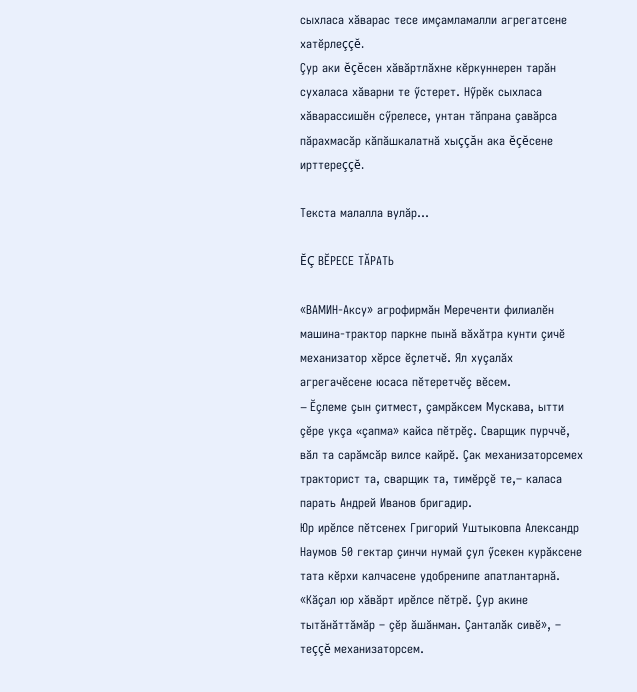сыхласа хăварас тесе имçамламалли агрегатсене хатĕрлеççĕ.
Çур аки ĕçĕсен хăвăртлăхне кĕркуннерен тарăн сухаласа хăварни те ӳстерет. Нӳрĕк сыхласа хăварассишĕн сӳрелесе, унтан тăпрана çавăрса пăрахмасăр кăпăшкалатнă хыççăн ака ĕçĕсене ирттереççĕ.

Текста малалла вулăр...

ĔÇ ВĔРЕСЕ ТĂРАТЬ

«ВАМИН-Аксу» агрофирмăн Мереченти филиалĕн машина-трактор паркне пынă вăхăтра кунти çичĕ механизатор хĕрсе ĕçлетчĕ. Ял хуçалăх агрегачĕсене юсаса пĕтеретчĕç вĕсем.
– Ĕçлеме çын çитмест, çамрăксем Мускава, ытти çĕре укçа «çапма» кайса пĕтрĕç. Сварщик пурччĕ, вăл та сарăмсăр вилсе кайрĕ. Çак механизаторсемех тракторист та, сварщик та, тимĕрçĕ те,– каласа парать Андрей Иванов бригадир.
Юр ирĕлсе пĕтсенех Григорий Уштыковпа Александр Наумов 50 гектар çинчи нумай çул ӳсекен курăксене тата кĕрхи калчасене удобренипе апатлантарнă. «Кăçал юр хăвăрт ирĕлсе пĕтрĕ. Çур акине тытăнăттăмăр – çĕр ăшăнман. Çанталăк сивĕ», – теççĕ механизаторсем.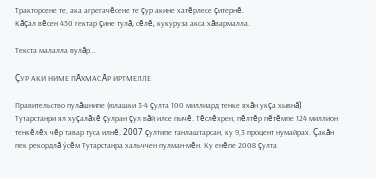Тракторсене те, ака агрегачĕсене те çур акине хатĕрлесе çитернĕ.
Кăçал вĕсен 450 гектар çине тулă, сĕлĕ, кукуруза акса хăвармалла.

Текста малалла вулăр...

ÇУР АКИ НИМЕ ПĂХМАСĂР ИРТМЕЛЛЕ

Правительство пулăшнипе (юлашки 3-4 çулта 100 миллиард тенке яхăн укçа хывнă) Тутарстанри ял хуçалăхĕ çулран çул вăй илсе пычĕ. Тĕслĕхрен, пĕлтĕр пĕтĕмпе 124 миллион тенкĕлĕх чĕр тавар туса илнĕ. 2007 çултипе танлаштарсан, ку 9,3 процент нумайрах. Çакăн пек рекордлă ӳсĕм Тутарстанра хальччен пулман-мĕн. Ку енĕпе 2008 çулта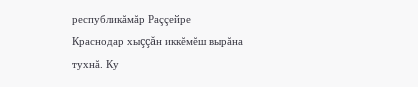республикăмăр Раççейре Краснодар хыççăн иккĕмĕш вырăна тухнă. Ку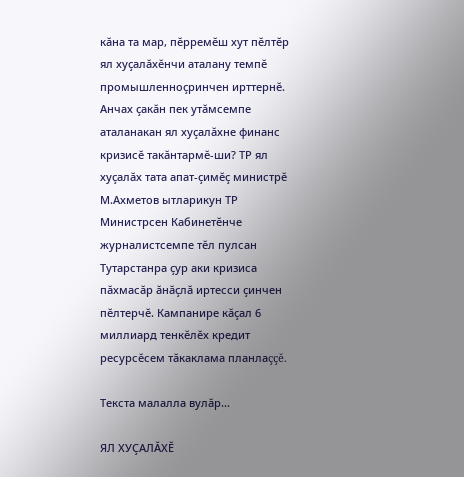кăна та мар, пĕрремĕш хут пĕлтĕр ял хуçалăхĕнчи аталану темпĕ промышленноçринчен ирттернĕ.
Анчах çакăн пек утăмсемпе аталанакан ял хуçалăхне финанс кризисĕ такăнтармĕ-ши? ТР ял хуçалăх тата апат-çимĕç министрĕ М.Ахметов ытларикун ТР Министрсен Кабинетĕнче журналистсемпе тĕл пулсан Тутарстанра çур аки кризиса пăхмасăр ăнăçлă иртесси çинчен пĕлтерчĕ. Кампанире кăçал 6 миллиард тенкĕлĕх кредит ресурсĕсем тăкаклама планлаççĕ.

Текста малалла вулăр...

ЯЛ ХУÇАЛĂХĔ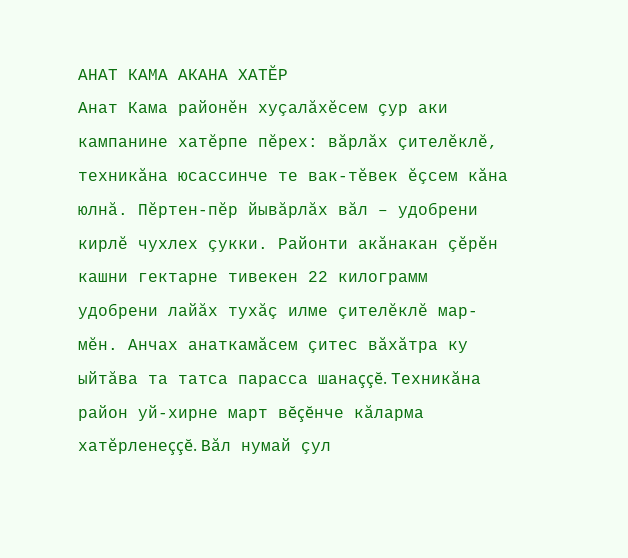АНАТ КАМА АКАНА ХАТĔР
Анат Кама районĕн хуçалăхĕсем çур аки кампанине хатĕрпе пĕрех: вăрлăх çителĕклĕ, техникăна юсассинче те вак-тĕвек ĕçсем кăна юлнă. Пĕртен-пĕр йывăрлăх вăл – удобрени кирлĕ чухлех çукки. Районти акăнакан çĕрĕн кашни гектарне тивекен 22 килограмм удобрени лайăх тухăç илме çителĕклĕ мар-мĕн. Анчах анаткамăсем çитес вăхăтра ку ыйтăва та татса парасса шанаççĕ. Техникăна район уй-хирне март вĕçĕнче кăларма хатĕрленеççĕ. Вăл нумай çул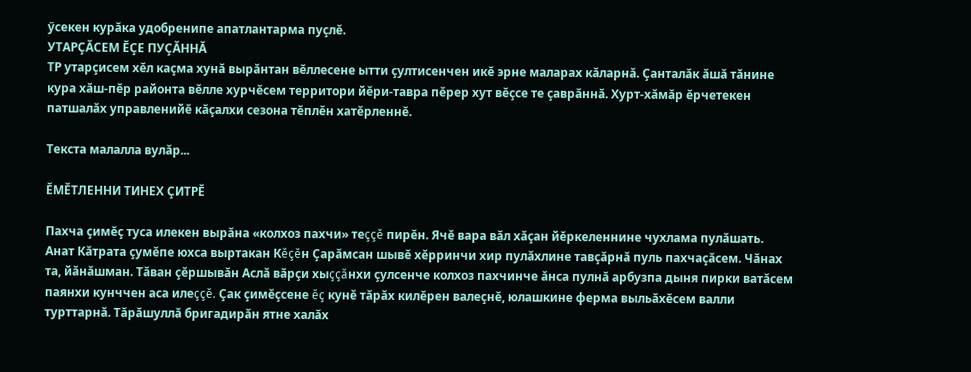ӳсекен курăка удобренипе апатлантарма пуçлĕ.
УТАРÇĂСЕМ ĔÇЕ ПУÇĂННĂ
ТР утарçисем хĕл каçма хунă вырăнтан вĕллесене ытти çултисенчен икĕ эрне маларах кăларнă. Çанталăк ăшă тăнине кура хăш-пĕр районта вĕлле хурчĕсем территори йĕри-тавра пĕрер хут вĕçсе те çаврăннă. Хурт-хăмăр ĕрчетекен патшалăх управленийĕ кăçалхи сезона тĕплĕн хатĕрленнĕ.

Текста малалла вулăр...

ĔМĔТЛЕННИ ТИНЕХ ÇИТРĔ

Пахча çимĕç туса илекен вырăна «колхоз пахчи» теççĕ пирĕн. Ячĕ вара вăл хăçан йĕркеленнине чухлама пулăшать. Анат Кăтрата çумĕпе юхса выртакан Кĕçĕн Çарăмсан шывĕ хĕрринчи хир пулăхлине тавçăрнă пуль пахчаçăсем. Чăнах та, йăнăшман. Тăван çĕршывăн Аслă вăрçи хыççăнхи çулсенче колхоз пахчинче ăнса пулнă арбузпа дыня пирки ватăсем паянхи кунччен аса илеççĕ. Çак çимĕçсене ĕç кунĕ тăрăх килĕрен валеçнĕ, юлашкине ферма выльăхĕсем валли турттарнă. Тăрăшуллă бригадирăн ятне халăх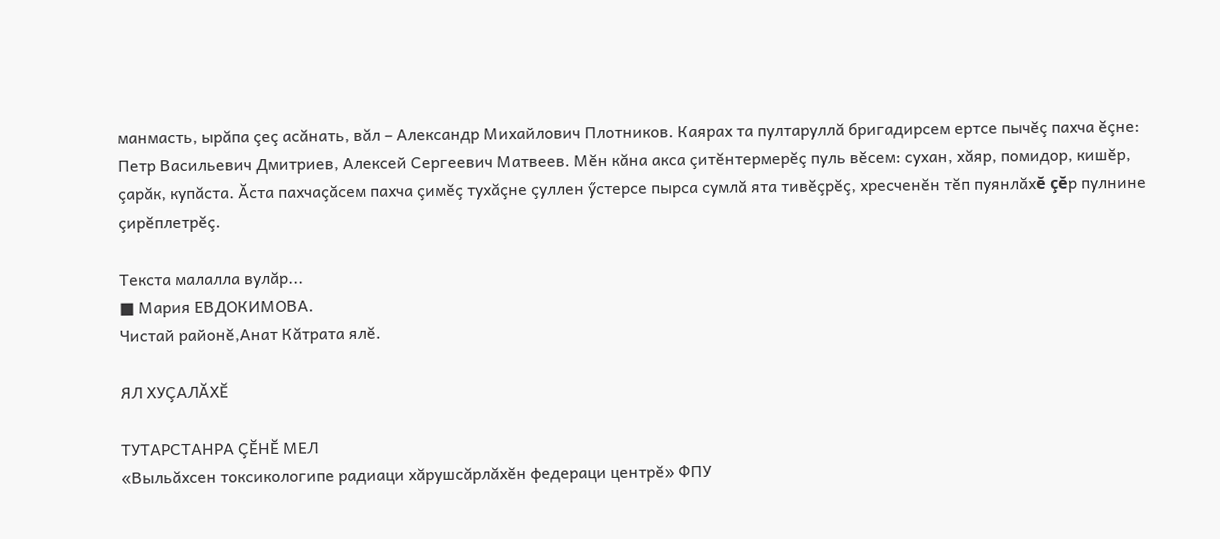манмасть, ырăпа çеç асăнать, вăл – Александр Михайлович Плотников. Каярах та пултаруллă бригадирсем ертсе пычĕç пахча ĕçне: Петр Васильевич Дмитриев, Алексей Сергеевич Матвеев. Мĕн кăна акса çитĕнтермерĕç пуль вĕсем: сухан, хăяр, помидор, кишĕр, çарăк, купăста. Ăста пахчаçăсем пахча çимĕç тухăçне çуллен ӳстерсе пырса сумлă ята тивĕçрĕç, хресченĕн тĕп пуянлăхĕ çĕр пулнине çирĕплетрĕç.

Текста малалла вулăр...
■ Мария ЕВДОКИМОВА.
Чистай районĕ,Анат Кăтрата ялĕ.

ЯЛ ХУÇАЛĂХĔ

ТУТАРСТАНРА ÇĔНĔ МЕЛ
«Выльăхсен токсикологипе радиаци хăрушсăрлăхĕн федераци центрĕ» ФПУ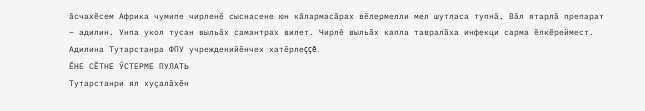ăсчахĕсем Африка чумипе чирленĕ сыснасене юн кăлармасăрах вĕлермелли мел шутласа тупнă. Вăл ятарлă препарат – адилин. Унпа укол тусан выльăх самантрах вилет. Чирлĕ выльăх капла тавралăха инфекци сарма ĕлкĕреймест. Адилина Тутарстанра ФПУ учрежденийĕнчех хатĕрлеççĕ.
ĔНЕ СĔТНЕ ӲСТЕРМЕ ПУЛАТЬ
Тутарстанри ял хуçалăхĕн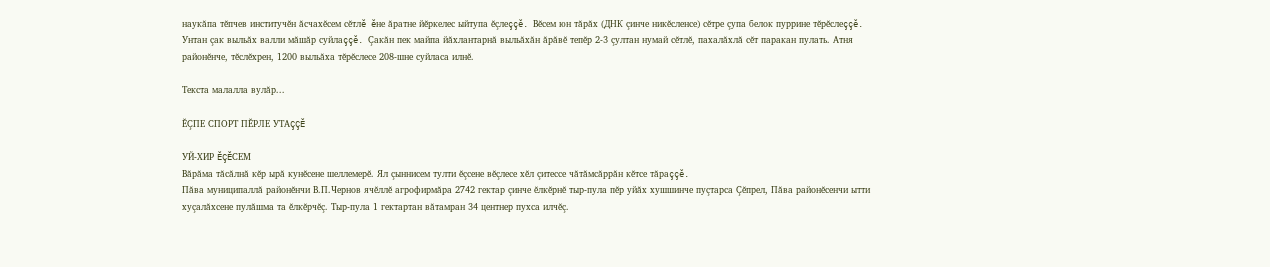наукăпа тĕпчев институчĕн ăсчахĕсем сĕтлĕ ĕне ăратне йĕркелес ыйтупа ĕçлеççĕ. Вĕсем юн тăрăх (ДНК çинче никĕсленсе) сĕтре çупа белок пуррине тĕрĕслеççĕ. Унтан çак выльăх валли мăшăр суйлаççĕ. Çакăн пек майпа йăхлантарнă выльăхăн ăрăвĕ тепĕр 2-3 çултан нумай сĕтлĕ, пахалăхлă сĕт паракан пулать. Атня районĕнче, тĕслĕхрен, 1200 выльăха тĕрĕслесе 208-шне суйласа илнĕ.

Текста малалла вулăр...

ĔÇПЕ СПОРТ ПĔРЛЕ УТАÇÇĔ

УЙ-ХИР ĔÇĔСЕМ
Вăрăма тăсăлнă кĕр ырă кунĕсене шеллемерĕ. Ял çыннисем тулти ĕçсене вĕçлесе хĕл çитессе чăтăмсăррăн кĕтсе тăраççĕ.
Пăва муниципаллă районĕнчи В.П.Чернов ячĕллĕ агрофирмăра 2742 гектар çинче ĕлкĕрнĕ тыр-пула пĕр уйăх хушшинче пуçтарса Çĕпрел, Пăва районĕсенчи ытти хуçалăхсене пулăшма та ĕлкĕрчĕç. Тыр-пула 1 гектартан вăтамран 34 центнер пухса илчĕç.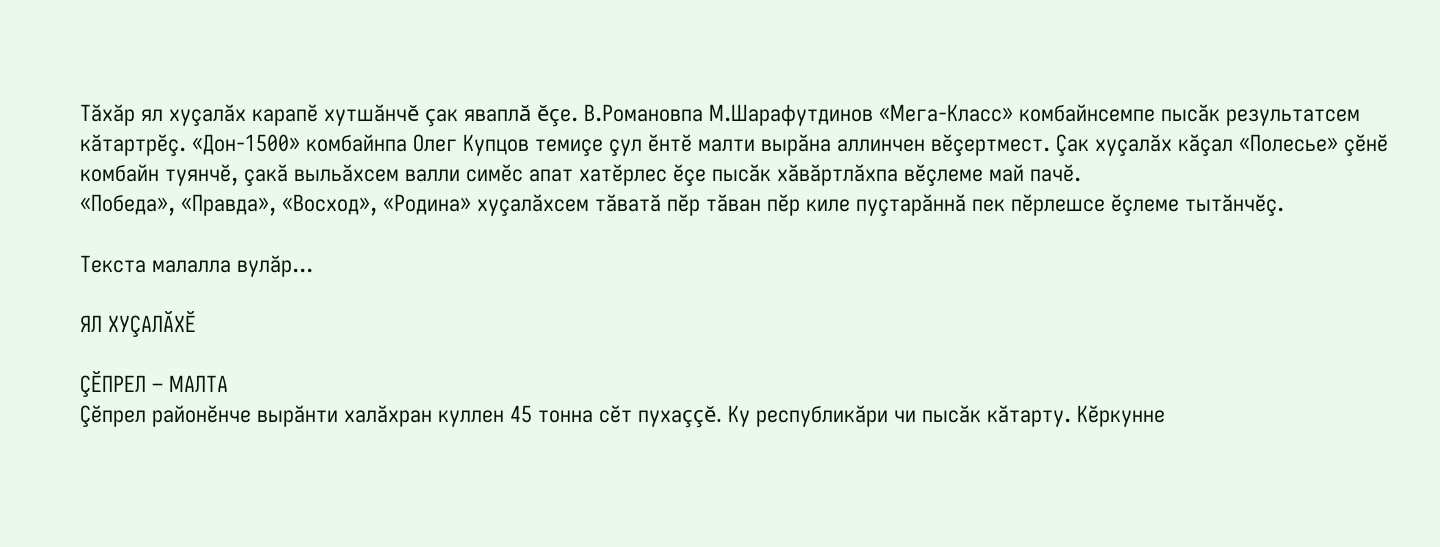Тăхăр ял хуçалăх карапĕ хутшăнчĕ çак яваплă ĕçе. В.Романовпа М.Шарафутдинов «Мега-Класс» комбайнсемпе пысăк результатсем кăтартрĕç. «Дон-1500» комбайнпа Олег Купцов темиçе çул ĕнтĕ малти вырăна аллинчен вĕçертмест. Çак хуçалăх кăçал «Полесье» çĕнĕ комбайн туянчĕ, çакă выльăхсем валли симĕс апат хатĕрлес ĕçе пысăк хăвăртлăхпа вĕçлеме май пачĕ.
«Победа», «Правда», «Восход», «Родина» хуçалăхсем тăватă пĕр тăван пĕр киле пуçтарăннă пек пĕрлешсе ĕçлеме тытăнчĕç.

Текста малалла вулăр...

ЯЛ ХУÇАЛĂХĔ

ÇĔПРЕЛ – МАЛТА
Çĕпрел районĕнче вырăнти халăхран куллен 45 тонна сĕт пухаççĕ. Ку республикăри чи пысăк кăтарту. Кĕркунне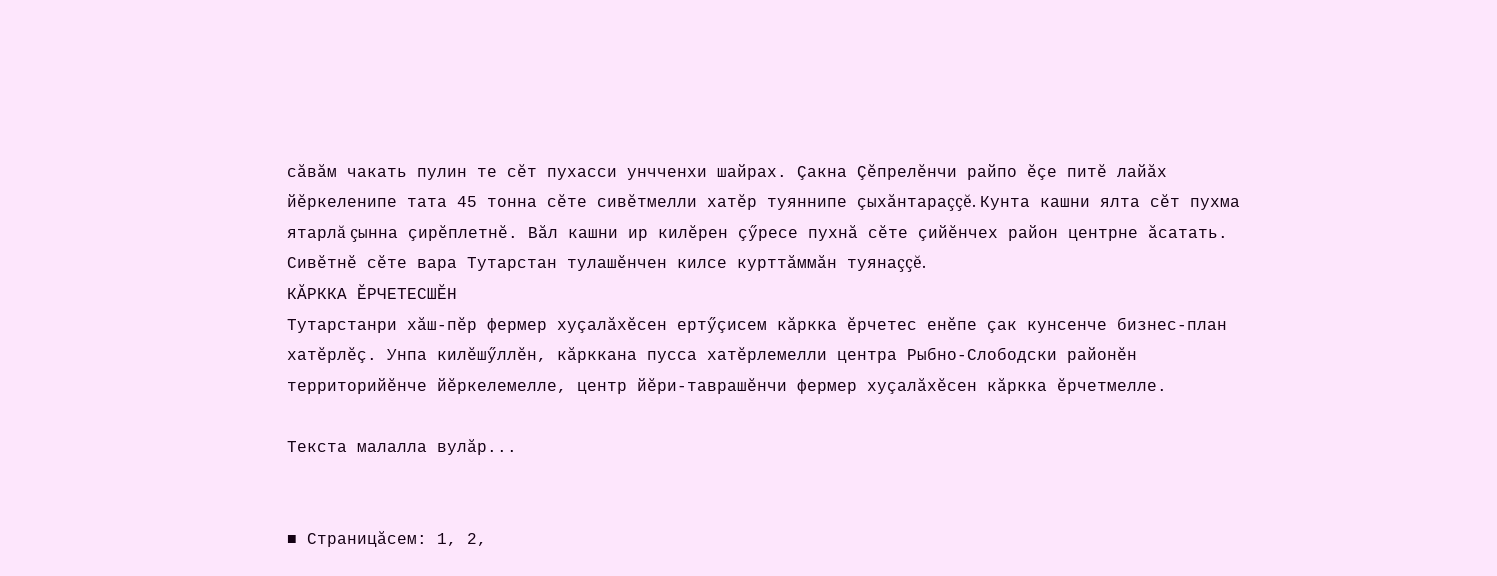сăвăм чакать пулин те сĕт пухасси унчченхи шайрах. Çакна Çĕпрелĕнчи райпо ĕçе питĕ лайăх йĕркеленипе тата 45 тонна сĕте сивĕтмелли хатĕр туяннипе çыхăнтараççĕ. Кунта кашни ялта сĕт пухма ятарлă çынна çирĕплетнĕ. Вăл кашни ир килĕрен çӳресе пухнă сĕте çийĕнчех район центрне ăсатать. Сивĕтнĕ сĕте вара Тутарстан тулашĕнчен килсе курттăммăн туянаççĕ.
КĂРККА ĔРЧЕТЕСШĔН
Тутарстанри хăш-пĕр фермер хуçалăхĕсен ертӳçисем кăркка ĕрчетес енĕпе çак кунсенче бизнес-план хатĕрлĕç. Унпа килĕшӳллĕн, кăрккана пусса хатĕрлемелли центра Рыбно-Слободски районĕн территорийĕнче йĕркелемелле, центр йĕри-таврашĕнчи фермер хуçалăхĕсен кăркка ĕрчетмелле.

Текста малалла вулăр...


■ Страницăсем: 1, 2,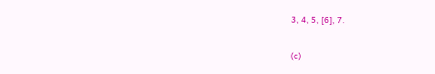3, 4, 5, [6], 7.

(c)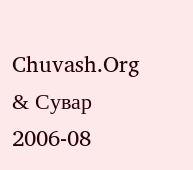Chuvash.Org & Сувар 2006-08